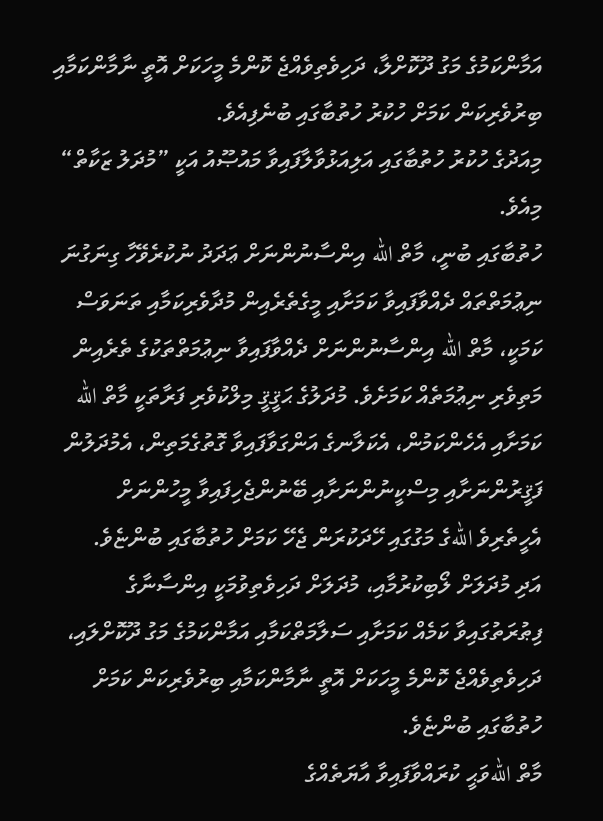އަމާންކަމުގެ މަގު ދޫކޮށްލާ، ދަހިވެތިވެއްޖެ ކޮންމެ މީހަކަށް އޮތީ ނާމާންކަމާއި ބިރުވެރިކަން ކަމަށް ހުކުރު ހުތުބާގައި ބުނެފިއެވެ.
މިއަދުގެ ހުކުރު ހުތުބާގައި އަލިއަޅުވާލާފައިވާ މައުޞޫއު އަކީ ”މުދަލު ޒަކާތް“ މިއެވެ.
ހުތުބާގައި ބުނީ، މާތް الله އިންސާނުންނަށް ޢަދަދު ނުކުރެވޭހާ ގިނަގުނަ ނިޢުމަތްތައް ދެއްވާފައިވާ ކަމަށާއި މީގެތެރެއިން މުދާވެރިކަމާއި ތަނަވަސް ކަމަކީ، މާތް الله އިންސާނުންނަށް ދެއްވާފައިވާ ނިޢުމަތްތަކުގެ ތެރެއިން މަތިވެރި ނިޢުމަތެއް ކަމަށެވެ. މުދަލުގެ ޙަޤީޤީ މިލްކުވެރި ފަރާތަކީ މާތް الله ކަމަށާއި އެހެންކަމުން، އެކަލާނގެ އަންގަވާފައިވާ ގޮތުގެމަތިން، އެމުދަލުން ފަޤީރުންނަށާއި މިސްކީނުންނަށާއި ބޭނުންޖެހިފައިވާ މީހުންނަށް އެހީތެރިވެ اللهގެ މަގުގައި ހޭދަކުރަން ޖެހޭ ކަމަށް ހުތުބާގައި ބުންޏެވެ.
އަދި މުދަލަށް ލޯބިކުރުމާއި، މުދަލަށް ދަހިވެތިވުމަކީ އިންސާނާގެ ފިޠުރަތުގައިވާ ކަމެއް ކަމަށާއި ސަލާމަތްކަމާއި އަމާންކަމުގެ މަގު ދޫކޮށްލައި، ދަހިވެތިވެއްޖެ ކޮންމެ މީހަކަށް އޮތީ ނާމާންކަމާއި ބިރުވެރިކަން ކަމަށް ހުތުބާގައި ބުންޏެވެ.
މާތް اللهވަޙީ ކުރައްވާފައިވާ އާޔަތެއްގެ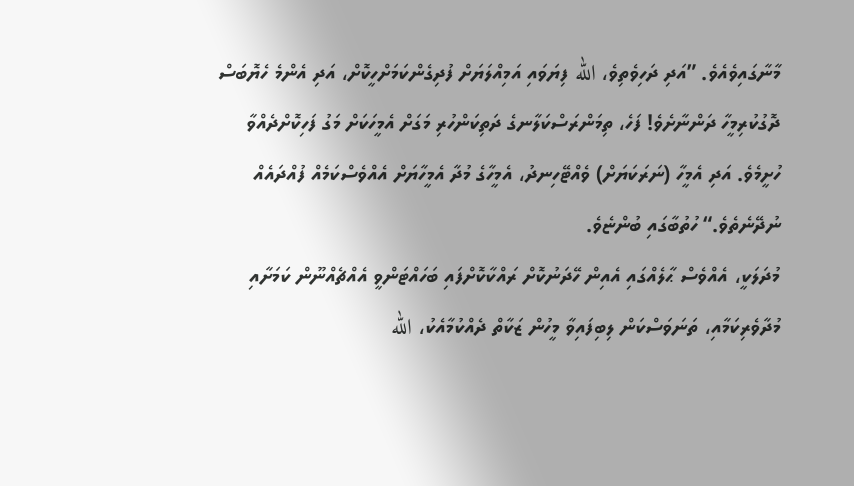މާނާގައިވެއެވެ. ”އަދި ދަހިވެތިވެ، الله ފިޔަވައި އަމިއްލަޔަށް ފުދިގެންކަމަށްހީކޮށް، އަދި އެންމެ ހެޔޮބަސް ދޮގުކުރިމީހާ ދަންނާށެވެ! ފަހެ، ތިމަންރަސްކަލާނގެ ދަތިކަންހުރި މަގަށް އެމީހަކަށް މަގު ފަހިކޮށްދެއްވާ ހުށީމެވެ. އަދި އެމީހާ (ނަރަކަޔަށް) ވެއްޓޭހިނދު، އެމީހާގެ މުދާ އެމީހާޔަށް އެއްވެސްކަމެއް ފުއްދައެއް ނުދޭނެތެވެ.“ ހުތުބާގައި ބުންޏެވެ.
މުދަލަކީ، އެއްވެސް ޙާލެއްގައި އެއިން ހޭދަނުކޮށް ރައްކާކޮށްފައި ބަހައްޓަންވީ އެއްޗެއްނޫން ކަމަށާއި މުދާވެރިކަމާއި، ތަނަވަސްކަން ލިބިފައިވާ މީހުން ޒަކާތް ދެއްކުމާއެކު، الله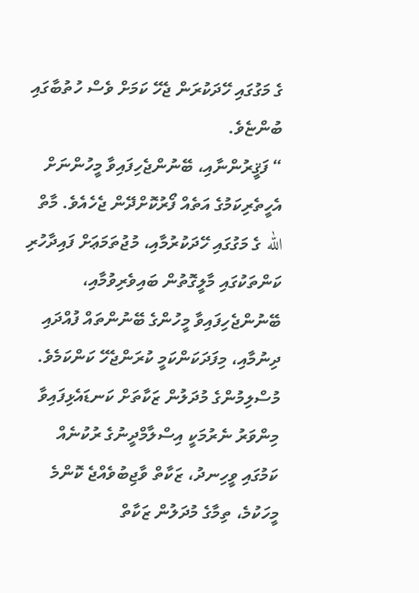ގެ މަގުގައި ހޭދަކުރަން ޖެހޭ ކަމަށް ވެސް ހުތުބާގައި ބުންޏެވެ.
“ ފަޤީރުންނާއި، ބޭނުންޖެހިފައިވާ މީހުންނަށް އެހީތެރިކަމުގެ އަތެއް ފޯރުކޮށްދޭން ޖެހެއެވެ. މާތް الله ގެ މަގުގައި ހޭދަކުރުމާއި، މުޖުތަމަޢަށް ފައިދާހުރި ކަންތަކުގައި މާލީގޮތުން ބައިވެރިވުމާއި، ބޭނުންޖެހިފައިވާ މީހުންގެ ބޭނުންތައް ފުއްދައި ދިނުމާއި، މިފަދަކަންކަމީ ކުރަންޖެހޭ ކަންކަމެވެ. މުސްލިމުންގެ މުދަލުން ޒަކާތަށް ކަނޑައެޅިފައިވާ މިންވަރު ނެރުމަކީ އިސްލާމްދީނުގެ ރުކުނެއް ކަމުގައި ވީހިނދު، ޒަކާތް ވާޖިބުވެއްޖެ ކޮންމެ މީހަކުމެ، ތިމާގެ މުދަލުން ޒަކާތް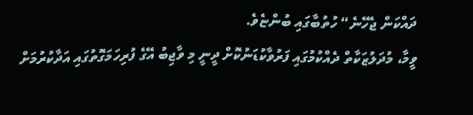ދައްކަން ޖެހޭނެ“ ހުތުބާގައި ބުންޏެވެ.
ވީމާ، މުދަލުޒަކާތް ދެއްކުމުގައި ފަރުވާކުޑަނުކޮށް ދީނީ މި ވާޖިބު އޭގެ ފުރިހަމަގޮތުގައި އަދާކުރުމަށް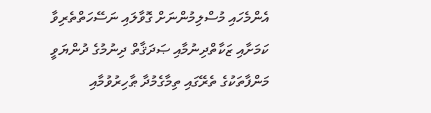އެންމެހައި މުސްލިމުންނަށް ގޮވާލައި ނަސޭހަތްތެރިވާ ކަމަށާއި ޒަކާތްދިނުމާއި ޞަދަޤާތް ދިނުމުގެ ދުންޔަވީ މަންފާތަކުގެ ތެރޭގައި ތިމާގެމުދާ ޠާހިރުވުމާއި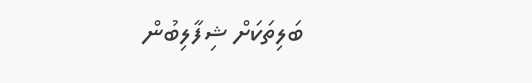ބަލިތަކަށް ޝިފާލިބުން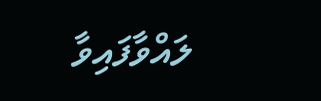ލައްވާފައިވާ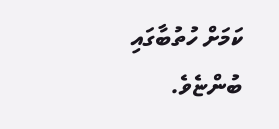ކަމަށް ހުތުބާގައި ބުންޏެވެ.